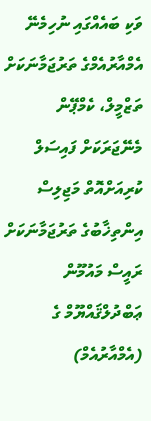ވަކި ބައެއްގައި ނުހިމެނޭ
އެމްއާރުއެމްގެ ތަރުޖަމާނަކަށް ތަޒްމީލް، ކެމްޕޭން މެނޭޖަރަކަށް ފައިސަލް
ކުރިއަށްއޮތް މަޖިލިސް އިންތިޚާބުގެ ތަރުޖަމާނަކަށް ރައީސް މައުމޫން ޢަބްދުލްޤައްޔޫމް ގެ (އެމްއާރުއެމް)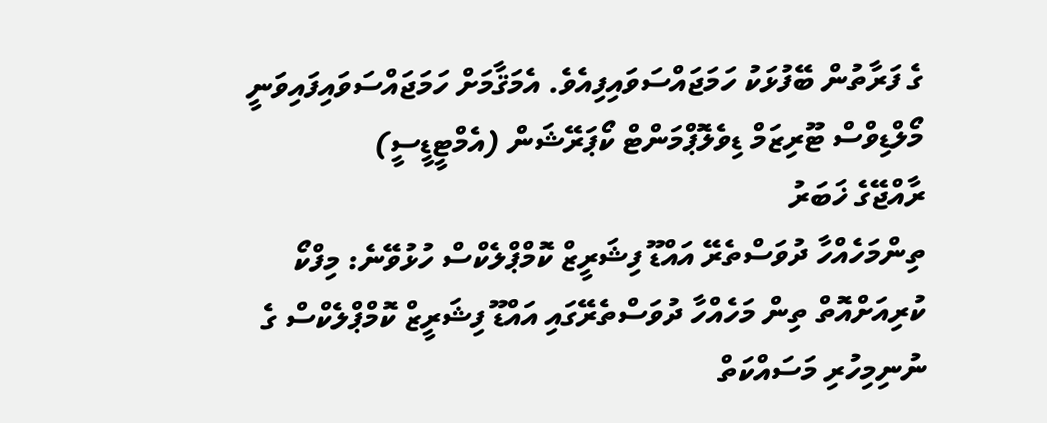ގެ ފަރާތުން ބޭފުޅަކު ހަމަޖައްސަވައިފިއެވެ. އެމަޤާމަށް ހަމަޖައްސަވައިފައިވަނީ މޯލްޑިވްސް ޓޫރިޒަމް ޑިވެލޮޕްމަންޓް ކޯޕަރޭޝަން (އެމްޓީޑީސީ)
ރާއްޖޭގެ ޚަބަރު
ތިންމަހެއްހާ ދުވަސްތެރޭ އައްޑޫ ފިޝަރީޒް ކޮމްޕްލެކްސް ހުޅުވޭނެ: މިފްކޯ
ކުރިއަށްއޮތް ތިން މަހެއްހާ ދުވަސްތެރޭގައި އައްޑޫ ފިޝަރީޒް ކޮމްޕްލެކްސް ގެ ނުނިމިހުރި މަސައްކަތް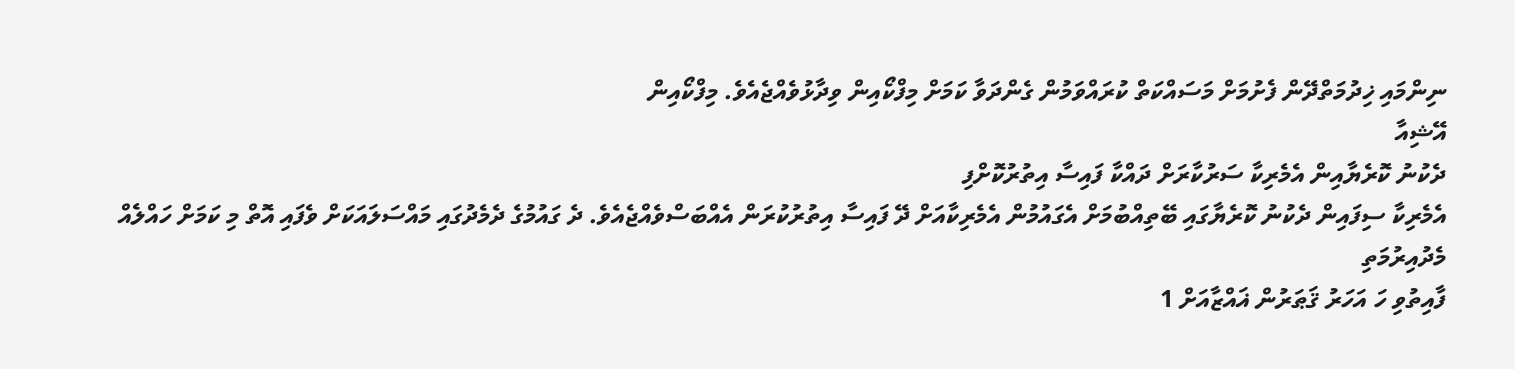ނިންމައި ޚިދުމަތްދޭން ފެށުމަށް މަސައްކަތް ކުރައްވަމުން ގެންދަވާ ކަމަށް މިފްކޯއިން ވިދާޅުވެއްޖެއެވެ. މިފްކޯއިން
އޭޝިއާ
ދެކުނު ކޮރެޔާއިން އެމެރިކާ ސަރުކާރަށް ދައްކާ ފައިސާ އިތުރުކޮށްފި
އެމެރިކާ ސިފައިން ދެކުނު ކޮރެޔާގައި ބޭތިއްބުމަށް އެގައުމުން އެމެރިކާއަށް ދޭ ފައިސާ އިތުރުކުރަން އެއްބަސްވެއްޖެއެވެ. ދެ ގައުމުގެ ދެމެދުގައި މައްސަލައަކަށް ވެފައި އޮތް މި ކަމަށް ހައްލެއް
މެދުއިރުމަތި
ފާއިތުވި ހަ އަހަރު ޤަޠަރުން ޣައްޒާއަށް 1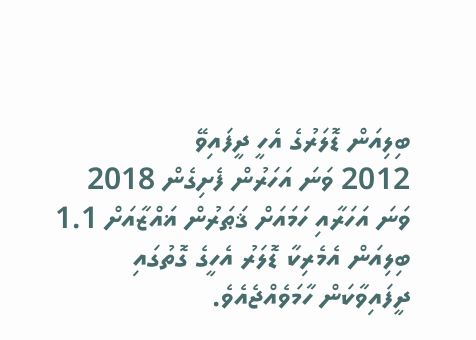ބިލިއަން ޑޮލަރުގެ އެހީ ދީފައިވޭ
2012 ވަނަ އަހަރުން ފެށިގެން 2018 ވަނަ އަހަރާއި ހަމައަށް ޤަޠަރުން ޣައްޒާއަށް 1.1 ބިލިއަން އެމެރިކާ ޑޮލަރު އެހީގެ ގޮތުގައި ދީފައިވާކަން ހާމަވެއްޖެއެވެ.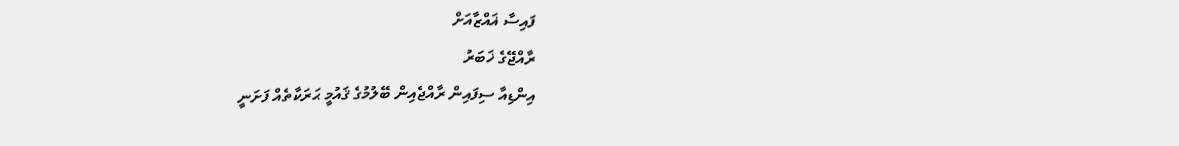ފައިސާ ޣައްޒާއަށް
ރާއްޖޭގެ ޚަބަރު
އިންޑިއާ ސިފައިން ރާއްޖެއިން ބޭލުމުގެ ޤައުމީ ޙަރަކާތެއް ފަށަނީ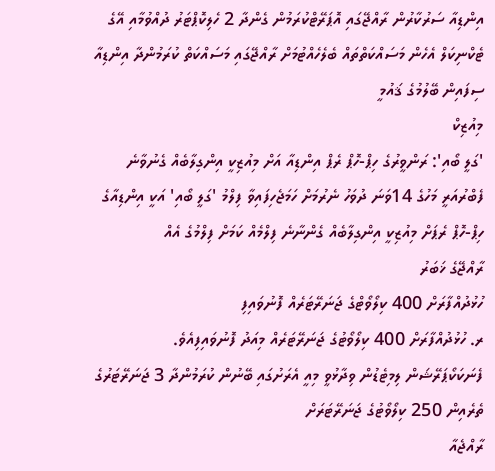އިންޑިއާ ސަރުކާރުން ރާއްޖޭގައި އޮޕަރޭޓްކުރަމުން ގެންދާ 2 ހެލިކޮޕްޓަރު ދުއްވުމާއި އޭގެ ޓެކްނިކަލް އެހެން މަސައްކަތްތައް ބެލެހެއްޓުމަށް ރާއްޖޭގައި މަސައްކަތް ކުރަމުންދާ އިންޑިއާ ސިފައިން ބޭލުމުގެ ޤައުމީ
މިއުޒިކް
'ގަލީ ބޯއި': ރަންވީރުގެ ހިޕް-ހޮޕް ރެޕް އިންޑިއާ އަށް މިއުޒިކީ އިންގިލާބެއް ގެނުވާނެ
ފެބްރުއަރީ މަހުގެ 14ވަނަ ދުވަހު ނެރުމަށް ހަމަޖެހިފައިވާ ފިލްމު 'ގަލީ ބޯއި' އަކީ އިންޑިއާގެ ހިޕް-ހޮޕް ރެޕަށް މިއުޒިކީ އިންގިލާބެއް ގެންނާނެ ފިލްމެއް ކަމަށް ފިލްމުގެ އެއް
ރާއްޖޭގެ ޚަބަރު
ހުޅުދުއްފާރަށް 400 ކިލޯވޯޓްގެ ޖަނަރޭޓަރެއް ފޮނުވައިފި
ރ. ހުޅުދުއްފާރަށް 400 ކިލޯވޯޓުގެ ޖަނަރޭޓަރެއް މިއަދު ފޮނުވައިފިއެވެ. ފެނަކަކޯޕަރޭޝަން ލިމިޓެޑުން ވިދާޅުވީ މިއީ އެރަށުގައި ބޭނުން ކުރަމުންދާ 3 ޖަނަރޭޓަރުގެ ތެރެއިން 250 ކިލޯވޯޓުގެ ޖަނަރޭޓަރަށް
ރާއްޖެއާ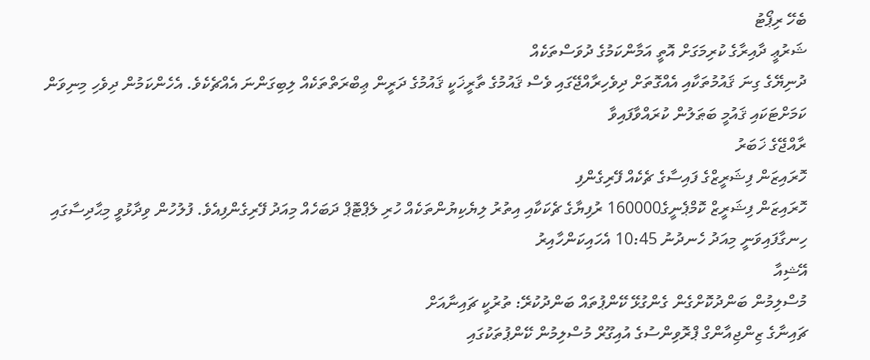ބެހޭ ރިޕޯޓު
ޝަރުޢީ ދާއިރާގެ ކުރިމަގަށް އޮތީ އަމާންކަމުގެ ދުވަސްތަކެއް
ދުނިޔޭގެ ގިނަ ޤައުމުތަކާއި އެއްގޮތަށް ދިވެހިރާއްޖޭގައި ވެސް ޤައުމުގެ ތާރީޚަކީ ޤައުމުގެ ދަރީން ޢިބްރަތްތަކެއް ލިބިގަންނަ އެއްޗެކެވެ. އެހެންކަމުން ދިވެހި މިނިވަން ކަމަށްޓަކައި ޤައުމީ ބަޠަލުން ކުރައްވާފައިވާ
ރާއްޖޭގެ ޚަބަރު
ހޮރައިޒަން ފިޝަރީޒްގެ ފައިސާގެ ޗެކެއް ފޭރިގެންފި
ހޮރައިޒަން ފިޝަރީޒް ކޮމްޕެނީގެ160000 ރުފިޔާގެ ޗެކަކާއި އިތުރު ލިޔެކިޔުންތަކެއް ހުރި ލެޕްޓޮޕް ދަބަހެއް މިއަދު ފޭރިގެންފިއެވެ. ފުލުހުން ވިދާޅުވީ މިޙާދިސާގައި ހިނގާފައިވަނީ މިއަދު ހެނދުނު 10:45 އެހައިކަންހާއިރު
އޭޝިއާ
މުސްލިމުން ބަންދުކޮށްގެން ގެންގުޅޭ ކޭންޕުތައް ބަންދުކުރޭ: ތުރުކީ ޗައިނާއަށް
ޗައިނާގެ ޒިންޖިއާންގް ޕްރޮވިންސުގެ އުއިގޫރް މުސްލިމުން ކޭންޕުތަކުގައި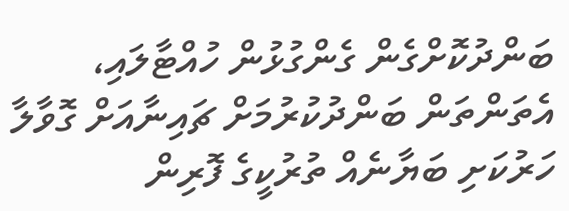ބަންދުކޮށްގެން ގެންގުޅުން ހުއްޓާލައި، އެތަންތަން ބަންދުކުރުމަށް ޗައިނާއަށް ގޮވާލާ ހަރުކަށި ބަޔާނެއް ތުރުކީގެ ފޮރިން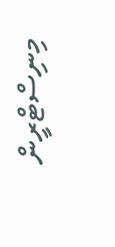މިނިސްޓްރީން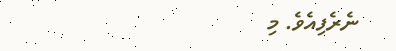ނެރެފިއެވެ. މި